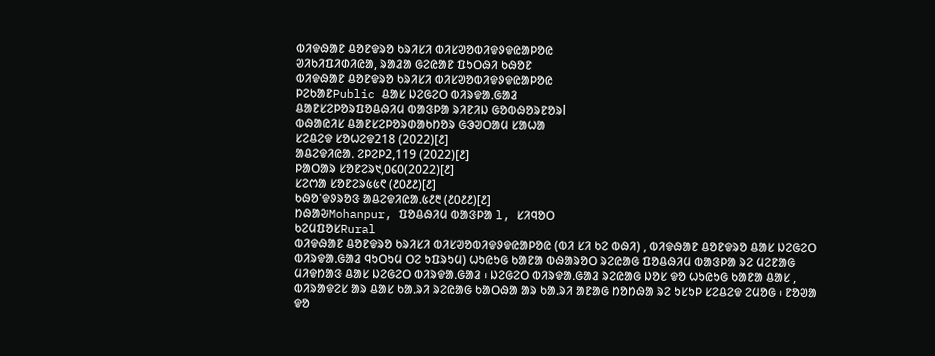ᱵᱤᱫᱷᱟᱱ ᱪᱚᱱᱫᱨᱚ ᱠᱨᱤᱥᱤ ᱵᱤᱥᱣᱚᱵᱤᱫᱽᱫᱭᱟᱞᱚᱭ
ᱣᱤᱠᱤᱯᱤᱰᱤᱭᱟ, ᱨᱟᱲᱟ ᱜᱮᱭᱟᱱ ᱯᱩᱛᱷᱤ ᱠᱷᱚᱱ
ᱵᱤᱫᱷᱟᱱ ᱪᱚᱱᱫᱨᱚ ᱠᱨᱤᱥᱤ ᱵᱤᱥᱣᱚᱵᱤᱫᱽᱫᱭᱟᱞᱚᱭ
ᱞᱮᱠᱟᱱPublic ᱪᱟᱥ ᱡᱮᱜᱮᱛ ᱵᱤᱨᱫᱟᱹᱜᱟᱲ
ᱪᱟᱱᱥᱮᱞᱚᱨᱯᱚᱪᱷᱤᱢ ᱵᱟᱝᱞᱟ ᱨᱤᱱᱤᱡ ᱜᱚᱵᱷᱚᱨᱱᱚᱨl
ᱵᱷᱟᱭᱤᱥ ᱪᱟᱱᱥᱮᱞᱚᱨᱰᱟᱠᱴᱚᱨ ᱜᱳᱣᱛᱟᱢ ᱥᱟᱦᱟ
ᱥᱮᱪᱮᱫ ᱥᱚᱦᱮᱫ218 (2022)[᱒]
ᱟᱪᱮᱫᱤᱭᱟᱹ ᱮᱞᱮᱞ2,119 (2022)[᱒]
ᱞᱟᱛᱟᱨ ᱥᱚᱱᱮᱨ᱑,᱐᱔᱐(2022)[᱒]
ᱥᱮᱬᱟ ᱥᱚᱱᱮᱨ᱕᱕᱖ (᱒᱐᱒᱒)[᱒]
ᱠᱷᱚᱸᱫᱽᱨᱚᱝ ᱟᱪᱮᱫᱤᱭᱟᱹ᱕᱒᱓ (᱒᱐᱒᱒)[᱒]
ᱴᱷᱟᱶMohanpur, ᱯᱚᱪᱷᱤᱢ ᱵᱟᱝᱞᱟ l, ᱥᱤᱧᱚᱛ
ᱠᱮᱢᱯᱚᱥRural
ᱵᱤᱫᱷᱟᱱ ᱪᱚᱱᱫᱨᱚ ᱠᱨᱤᱥᱤ ᱵᱤᱥᱣᱚᱵᱤᱫᱽᱫᱭᱟᱞᱚᱭ (ᱵᱤ ᱥᱤ ᱠᱮ ᱵᱷᱤ) , ᱵᱤᱫᱷᱟᱱ ᱪᱚᱱᱫᱨᱚ ᱪᱟᱥ ᱡᱮᱜᱮᱛ ᱵᱤᱨᱫᱟᱹᱜᱟᱲ ᱧᱩᱛᱩᱢ ᱛᱮ ᱩᱯᱨᱩᱢ) ᱦᱩᱭᱩᱜ ᱠᱟᱱᱟ ᱵᱷᱟᱨᱚᱛ ᱨᱮᱭᱟᱜ ᱯᱚᱪᱷᱤᱢ ᱵᱟᱝᱞᱟ ᱨᱮ ᱢᱮᱱᱟᱜ ᱢᱤᱫᱴᱟᱝ ᱪᱟᱥ ᱡᱮᱜᱮᱛ ᱵᱤᱨᱫᱟᱹᱜᱟᱲ ᱾ ᱡᱮᱜᱮᱛ ᱵᱤᱨᱫᱟᱹᱜᱟᱲ ᱨᱮᱭᱟᱜ ᱡᱚᱥ ᱫᱚ ᱦᱩᱭᱩᱜ ᱠᱟᱱᱟ ᱪᱟᱥ , ᱵᱤᱨᱟᱫᱮᱥ ᱟᱨ ᱪᱟᱥ ᱠᱟᱹᱨᱤ ᱨᱮᱭᱟᱜ ᱠᱟᱛᱷᱟ ᱟᱨ ᱠᱟᱹᱨᱤ ᱟᱱᱟᱜ ᱴᱚᱴᱷᱟ ᱨᱮ ᱩᱥᱩᱞ ᱥᱮᱪᱮᱫ ᱮᱢᱚᱜ ᱾ ᱱᱚᱣᱟ ᱫᱚ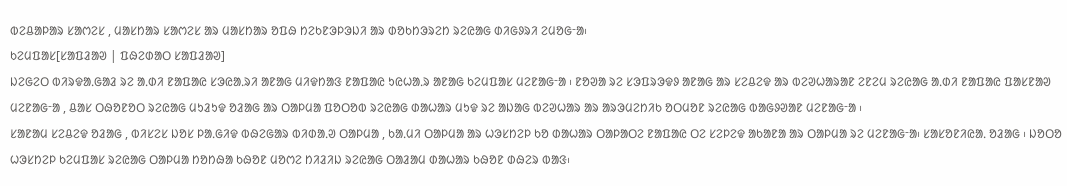ᱵᱮᱪᱟᱞᱟᱨ ᱥᱟᱬᱮᱥ , ᱢᱟᱥᱴᱟᱨ ᱥᱟᱬᱮᱥ ᱟᱨ ᱢᱟᱥᱴᱟᱨ ᱚᱯᱷ ᱴᱮᱠᱱᱳᱞᱳᱡᱤ ᱟᱨ ᱰᱚᱠᱴᱳᱨᱮᱴ ᱨᱮᱭᱟᱜ ᱰᱤᱜᱽᱨᱤ ᱮᱢᱚᱜᱼᱟ᱾
ᱠᱮᱢᱯᱟᱥ[ᱥᱟᱯᱲᱟᱣ | ᱯᱷᱮᱰᱟᱛ ᱥᱟᱯᱲᱟᱣ]
ᱡᱮᱜᱮᱛ ᱵᱤᱨᱫᱟᱹᱜᱟᱲ ᱨᱮ ᱟᱹᱰᱤ ᱱᱟᱯᱟᱭ ᱥᱳᱭᱟᱹᱨᱤ ᱟᱱᱟᱜ ᱢᱤᱫᱴᱟᱝ ᱱᱟᱯᱟᱭ ᱩᱭᱦᱟᱹᱨ ᱟᱱᱟᱜ ᱠᱮᱢᱯᱟᱥ ᱢᱮᱱᱟᱜᱼᱟ ᱾ ᱱᱚᱣᱟ ᱨᱮ ᱥᱳᱯᱨᱳᱫᱽ ᱟᱱᱟᱜ ᱟᱨ ᱥᱮᱪᱮᱫ ᱟᱨ ᱵᱮᱣᱦᱟᱨᱟᱱ ᱮᱱᱮᱢ ᱨᱮᱭᱟᱜ ᱟᱹᱰᱤ ᱱᱟᱯᱟᱭ ᱯᱟᱥᱱᱟᱣ ᱢᱮᱱᱟᱜᱼᱟ , ᱪᱟᱥ ᱛᱷᱚᱱᱚᱛ ᱨᱮᱭᱟᱜ ᱢᱩᱲᱩᱫ ᱚᱲᱟᱜ ᱟᱨ ᱛᱟᱞᱢᱟ ᱯᱚᱛᱚᱵ ᱨᱮᱭᱟᱜ ᱰᱟᱦᱟᱨ ᱢᱩᱫ ᱨᱮ ᱟᱡᱟᱜ ᱵᱮᱣᱦᱟᱨ ᱟᱨ ᱟᱨᱳᱢᱮᱴᱤᱠ ᱚᱛᱢᱚᱱ ᱨᱮᱭᱟᱜ ᱵᱟᱜᱽᱣᱟᱱ ᱢᱮᱱᱟᱜᱼᱟ ᱾
ᱥᱟᱱᱟᱢ ᱥᱮᱪᱮᱫ ᱚᱲᱟᱜ , ᱵᱤᱥᱮᱥ ᱡᱚᱥ ᱞᱟᱹᱜᱤᱫ ᱵᱷᱮᱜᱟᱨ ᱵᱤᱰᱟᱹᱣ ᱛᱟᱞᱢᱟ , ᱠᱟᱹᱢᱤ ᱛᱟᱞᱢᱟ ᱟᱨ ᱦᱳᱥᱴᱮᱞ ᱠᱚ ᱰᱟᱦᱟᱨ ᱛᱟᱞᱟᱛᱮ ᱱᱟᱯᱟᱭ ᱛᱮ ᱥᱮᱞᱮᱫ ᱟᱠᱟᱱᱟ ᱟᱨ ᱛᱟᱞᱢᱟ ᱨᱮ ᱢᱮᱱᱟᱜᱼᱟ᱾ ᱥᱟᱥᱚᱱᱤᱭᱟᱹ ᱚᱲᱟᱜ ᱾ ᱡᱚᱛᱚ ᱦᱳᱥᱴᱮᱞ ᱠᱮᱢᱯᱟᱥ ᱨᱮᱭᱟᱜ ᱛᱟᱞᱢᱟ ᱴᱚᱴᱷᱟ ᱠᱷᱚᱱ ᱢᱚᱬᱮ ᱴᱤᱲᱤᱡ ᱨᱮᱭᱟᱜ ᱛᱟᱲᱟᱢ ᱰᱟᱦᱟᱨ ᱠᱷᱚᱱ ᱰᱷᱮᱨ ᱵᱟᱝ᱾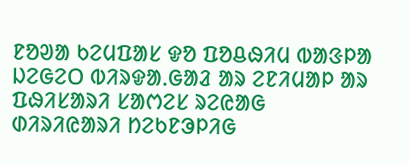ᱱᱚᱣᱟ ᱠᱮᱢᱯᱟᱥ ᱫᱚ ᱯᱚᱪᱷᱤᱢ ᱵᱟᱝᱞᱟ ᱡᱮᱜᱮᱛ ᱵᱤᱨᱫᱟᱹᱜᱟᱲ ᱟᱨ ᱮᱱᱤᱢᱟᱞ ᱟᱨ ᱯᱷᱤᱥᱟᱨᱤ ᱥᱟᱬᱮᱥ ᱨᱮᱭᱟᱜ ᱰᱤᱨᱤᱭᱟᱨᱤ ᱴᱮᱠᱱᱳᱞᱤᱜ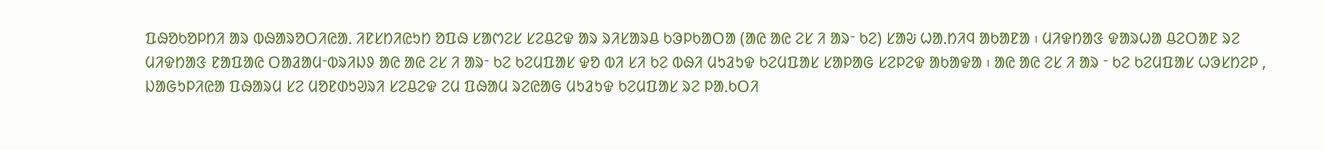ᱯᱷᱚᱠᱚᱞᱴᱤ ᱟᱨ ᱵᱷᱟᱨᱚᱛᱤᱭᱟᱹ ᱤᱱᱥᱴᱤᱭᱩᱴ ᱚᱯᱷ ᱥᱟᱬᱮᱥ ᱥᱮᱪᱮᱫ ᱟᱨ ᱨᱤᱥᱟᱨᱪ ᱠᱳᱞᱠᱟᱛᱟ (ᱟᱭ ᱟᱭ ᱮᱥ ᱤ ᱟᱨᱼ ᱠᱮ) ᱥᱟᱶ ᱦᱟᱹᱴᱤᱧ ᱟᱠᱟᱱᱟ ᱾ ᱢᱤᱫᱴᱟᱝ ᱫᱟᱨᱦᱟ ᱪᱮᱛᱟᱱ ᱨᱮ ᱢᱤᱫᱴᱟᱝ ᱱᱟᱯᱟᱭ ᱛᱟᱲᱟᱢᱼᱵᱨᱤᱡᱽ ᱟᱭ ᱟᱭ ᱮᱥ ᱤ ᱟᱨᱼ ᱠᱮ ᱠᱮᱢᱯᱟᱥ ᱫᱚ ᱵᱤ ᱥᱤ ᱠᱮ ᱵᱷᱤ ᱢᱩᱲᱩᱫ ᱠᱮᱢᱯᱟᱥ ᱥᱟᱞᱟᱜ ᱥᱮᱞᱮᱫ ᱟᱠᱟᱫᱟ ᱾ ᱟᱭ ᱟᱭ ᱮᱥ ᱤ ᱟᱨ ᱼ ᱠᱮ ᱠᱮᱢᱯᱟᱥ ᱦᱳᱥᱴᱮᱞ , ᱡᱟᱜᱩᱞᱤᱭᱟ ᱯᱷᱟᱨᱢ ᱥᱮ ᱢᱚᱱᱰᱩᱣᱨᱤ ᱥᱮᱪᱮᱫ ᱮᱢ ᱯᱷᱟᱢ ᱨᱮᱭᱟᱜ ᱢᱩᱲᱩᱫ ᱠᱮᱢᱯᱟᱥ ᱨᱮ ᱞᱟᱹᱠᱛᱤ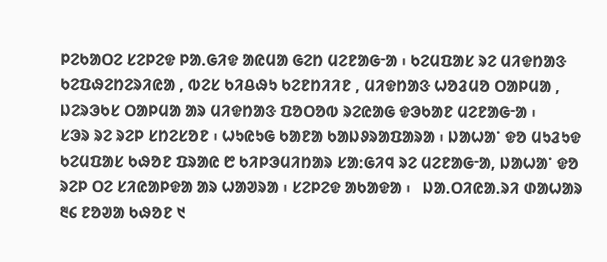ᱞᱮᱠᱟᱛᱮ ᱥᱮᱞᱮᱫ ᱞᱟᱹᱜᱤᱫ ᱟᱭᱢᱟ ᱜᱮᱴ ᱢᱮᱱᱟᱜᱼᱟ ᱾ ᱠᱮᱢᱯᱟᱥ ᱨᱮ ᱢᱤᱫᱴᱟᱝ ᱠᱮᱯᱷᱮᱴᱮᱨᱤᱭᱟ , ᱵᱮᱥ ᱠᱤᱪᱷᱩ ᱠᱮᱱᱴᱤᱤᱱ , ᱢᱤᱫᱴᱟᱝ ᱦᱚᱲᱢᱚ ᱛᱟᱞᱢᱟ , ᱡᱮᱨᱳᱠᱥ ᱛᱟᱞᱢᱟ ᱟᱨ ᱢᱤᱫᱴᱟᱝ ᱯᱚᱛᱚᱵ ᱨᱮᱭᱟᱜ ᱫᱳᱠᱟᱱ ᱢᱮᱱᱟᱜᱼᱟ ᱾
ᱥᱳᱨ ᱨᱮ ᱨᱮᱞ ᱥᱴᱮᱥᱚᱱ ᱾ ᱦᱩᱭᱩᱜ ᱠᱟᱱᱟ ᱠᱟᱡᱽᱨᱟᱯᱟᱨᱟ ᱾ ᱡᱟᱦᱟᱸ ᱫᱚ ᱢᱩᱲᱩᱫ ᱠᱮᱢᱯᱟᱥ ᱠᱷᱚᱱ ᱯᱨᱟᱭ ᱘ ᱠᱤᱞᱳᱢᱤᱴᱟᱨ ᱥᱟᱺᱜᱤᱧ ᱨᱮ ᱢᱮᱱᱟᱜᱼᱟ, ᱡᱟᱦᱟᱸ ᱫᱚ ᱨᱮᱞ ᱛᱮ ᱥᱤᱭᱟᱞᱫᱟ ᱟᱨ ᱦᱟᱣᱨᱟ ᱾ ᱥᱮᱞᱮᱫ ᱟᱠᱟᱫᱟ ᱾   ᱡᱟᱹᱛᱤᱭᱟᱹᱨᱤ ᱰᱟᱦᱟᱨ ᱓᱔ ᱱᱚᱣᱟ ᱠᱷᱚᱱ ᱑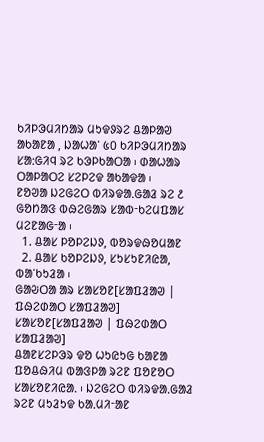ᱠᱤᱞᱳᱢᱤᱴᱟᱨ ᱢᱩᱫᱽᱨᱮ ᱪᱟᱞᱟᱣ ᱟᱠᱟᱱᱟ , ᱡᱟᱦᱟᱸ ᱕᱐ ᱠᱤᱞᱳᱢᱤᱴᱟᱨ ᱥᱟᱺᱜᱤᱧ ᱨᱮ ᱠᱳᱞᱠᱟᱛᱟ ᱾ ᱰᱟᱦᱟᱨ ᱛᱟᱞᱟᱛᱮ ᱥᱮᱞᱮᱫ ᱟᱠᱟᱫᱟ ᱾
ᱱᱚᱣᱟ ᱡᱮᱜᱮᱛ ᱵᱤᱨᱫᱟᱹᱜᱟᱲ ᱨᱮ ᱒ ᱜᱚᱴᱟᱝ ᱵᱷᱮᱜᱟᱨ ᱥᱟᱵᱼᱠᱮᱢᱯᱟᱥ ᱢᱮᱱᱟᱜᱼᱟ ᱾
  1. ᱪᱟᱥ ᱞᱚᱞᱮᱡᱽ, ᱵᱚᱨᱫᱷᱚᱢᱟᱱ
  2. ᱪᱟᱥ ᱠᱚᱞᱮᱡᱽ, ᱥᱩᱥᱩᱱᱤᱭᱟ, ᱵᱟᱸᱠᱩᱲᱟ ᱾
ᱜᱟᱶᱛᱟ ᱟᱨ ᱥᱟᱥᱚᱱ[ᱥᱟᱯᱲᱟᱣ | ᱯᱷᱮᱰᱟᱛ ᱥᱟᱯᱲᱟᱣ]
ᱥᱟᱥᱚᱱ[ᱥᱟᱯᱲᱟᱣ | ᱯᱷᱮᱰᱟᱛ ᱥᱟᱯᱲᱟᱣ]
ᱪᱟᱱᱥᱮᱞᱳᱨ ᱫᱚ ᱦᱩᱭᱩᱜ ᱠᱟᱱᱟ ᱯᱚᱪᱷᱤᱢ ᱵᱟᱝᱞᱟ ᱨᱮᱱ ᱯᱚᱱᱚᱛ ᱥᱟᱥᱚᱱᱤᱭᱟᱹ ᱾ ᱡᱮᱜᱮᱛ ᱵᱤᱨᱫᱟᱹᱜᱟᱲ ᱨᱮᱱ ᱢᱩᱲᱩᱫ ᱠᱟᱹᱢᱤᱼᱟᱱ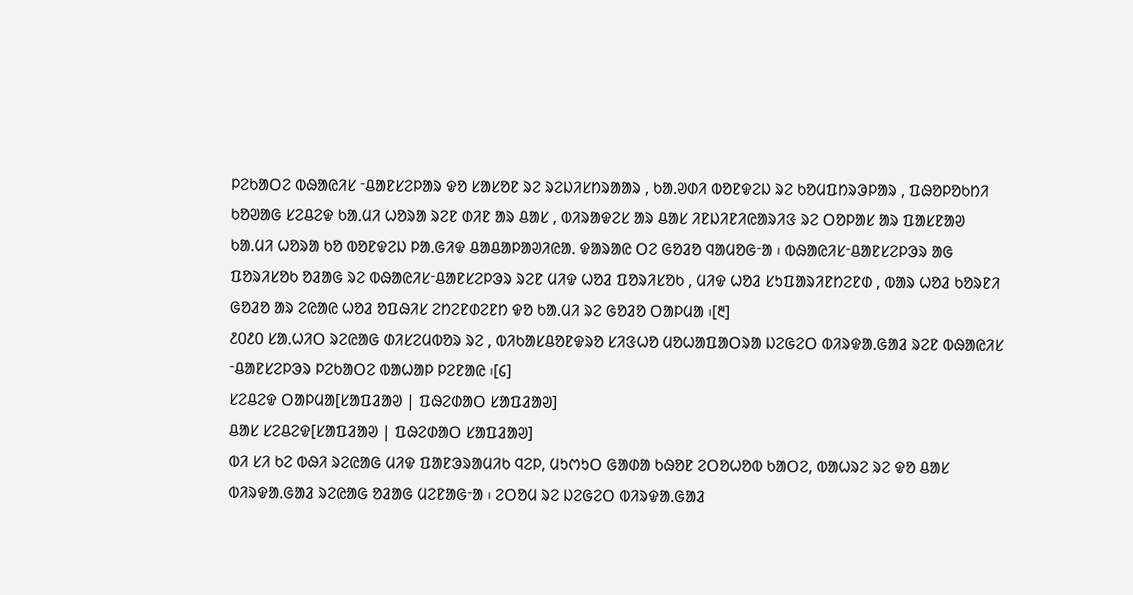ᱞᱮᱠᱟᱛᱮ ᱵᱷᱟᱭᱤᱥ ᱼᱪᱟᱱᱥᱮᱞᱟᱨ ᱫᱚ ᱥᱟᱥᱚᱱ ᱨᱮ ᱨᱮᱡᱤᱥᱴᱨᱟᱟᱨ , ᱠᱟᱹᱣᱰᱤ ᱵᱚᱱᱫᱮᱡ ᱨᱮ ᱠᱚᱢᱯᱴᱨᱳᱞᱟᱨ , ᱯᱷᱚᱞᱚᱠᱴᱤ ᱠᱚᱣᱟᱜ ᱥᱮᱪᱮᱫ ᱠᱟᱹᱢᱤ ᱦᱚᱨᱟ ᱨᱮᱱ ᱰᱤᱱ ᱟᱨ ᱪᱟᱥ , ᱵᱤᱨᱟᱫᱮᱥ ᱟᱨ ᱪᱟᱥ ᱤᱱᱡᱤᱱᱤᱭᱟᱨᱤᱝ ᱨᱮ ᱛᱚᱞᱟᱥ ᱟᱨ ᱯᱟᱥᱱᱟᱣ ᱠᱟᱹᱢᱤ ᱦᱚᱨᱟ ᱠᱚ ᱵᱚᱱᱫᱮᱡ ᱞᱟᱹᱜᱤᱫ ᱪᱟᱪᱟᱞᱟᱣᱤᱭᱟᱹ ᱫᱟᱨᱟᱭ ᱛᱮ ᱜᱚᱲᱚ ᱧᱟᱢᱚᱜᱼᱟ ᱾ ᱵᱷᱟᱭᱤᱥᱼᱪᱟᱱᱥᱮᱞᱳᱨ ᱟᱜ ᱯᱚᱨᱤᱥᱚᱠ ᱚᱲᱟᱜ ᱨᱮ ᱵᱷᱟᱭᱤᱥᱼᱪᱟᱱᱥᱮᱞᱳᱨ ᱨᱮᱱ ᱢᱤᱫ ᱦᱚᱲ ᱯᱚᱨᱤᱥᱚᱠ , ᱢᱤᱫ ᱦᱚᱲ ᱥᱩᱯᱟᱨᱤᱱᱴᱮᱱᱰ , ᱵᱟᱨ ᱦᱚᱲ ᱠᱚᱨᱱᱤ ᱜᱚᱲᱚ ᱟᱨ ᱮᱭᱟᱭ ᱦᱚᱲ ᱚᱯᱷᱤᱥ ᱮᱴᱮᱱᱰᱮᱱᱴ ᱫᱚ ᱠᱟᱹᱢᱤ ᱨᱮ ᱜᱚᱲᱚ ᱛᱟᱞᱢᱟ ᱾[᱓]
᱒᱐᱒᱐ ᱥᱟᱹᱦᱤᱛ ᱨᱮᱭᱟᱜ ᱰᱤᱥᱮᱢᱵᱚᱨ ᱨᱮ , ᱵᱤᱠᱟᱥᱪᱚᱱᱫᱨᱚ ᱥᱤᱝᱦᱚ ᱢᱚᱦᱟᱯᱟᱛᱨᱟ ᱡᱮᱜᱮᱛ ᱵᱤᱨᱫᱟᱹᱜᱟᱲ ᱨᱮᱱ ᱵᱷᱟᱭᱤᱥ ᱼᱪᱟᱱᱥᱮᱞᱳᱨ ᱞᱮᱠᱟᱛᱮ ᱵᱟᱦᱟᱞ ᱞᱮᱱᱟᱭ ᱾[᱔]
ᱥᱮᱪᱮᱫ ᱛᱟᱞᱢᱟ[ᱥᱟᱯᱲᱟᱣ | ᱯᱷᱮᱰᱟᱛ ᱥᱟᱯᱲᱟᱣ]
ᱪᱟᱥ ᱥᱮᱪᱮᱫ[ᱥᱟᱯᱲᱟᱣ | ᱯᱷᱮᱰᱟᱛ ᱥᱟᱯᱲᱟᱣ]
ᱵᱤ ᱥᱤ ᱠᱮ ᱵᱷᱤ ᱨᱮᱭᱟᱜ ᱢᱤᱫ ᱯᱟᱱᱳᱨᱟᱢᱤᱠ ᱧᱮᱞ, ᱢᱩᱬᱩᱛ ᱜᱟᱰᱟ ᱠᱷᱚᱱ ᱮᱛᱚᱦᱚᱵ ᱠᱟᱛᱮ, ᱵᱟᱦᱨᱮ ᱨᱮ ᱫᱚ ᱪᱟᱥ ᱵᱤᱨᱫᱟᱹᱜᱟᱲ ᱨᱮᱭᱟᱜ ᱚᱲᱟᱜ ᱢᱮᱱᱟᱜᱼᱟ ᱾ ᱮᱛᱚᱢ ᱨᱮ ᱡᱮᱜᱮᱛ ᱵᱤᱨᱫᱟᱹᱜᱟᱲ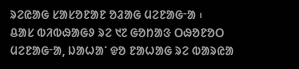ᱨᱮᱭᱟᱜ ᱥᱟᱥᱚᱱᱟᱱ ᱚᱲᱟᱜ ᱢᱮᱱᱟᱜᱼᱟ ᱾
ᱪᱟᱥ ᱵᱤᱵᱷᱟᱜᱽ ᱨᱮ ᱑᱗ ᱜᱚᱴᱟᱝ ᱛᱷᱚᱱᱚᱛ ᱢᱮᱱᱟᱜᱼᱟ, ᱡᱟᱦᱟᱸ ᱫᱚ ᱱᱟᱦᱟᱜ ᱨᱮ ᱵᱟᱨᱭᱟ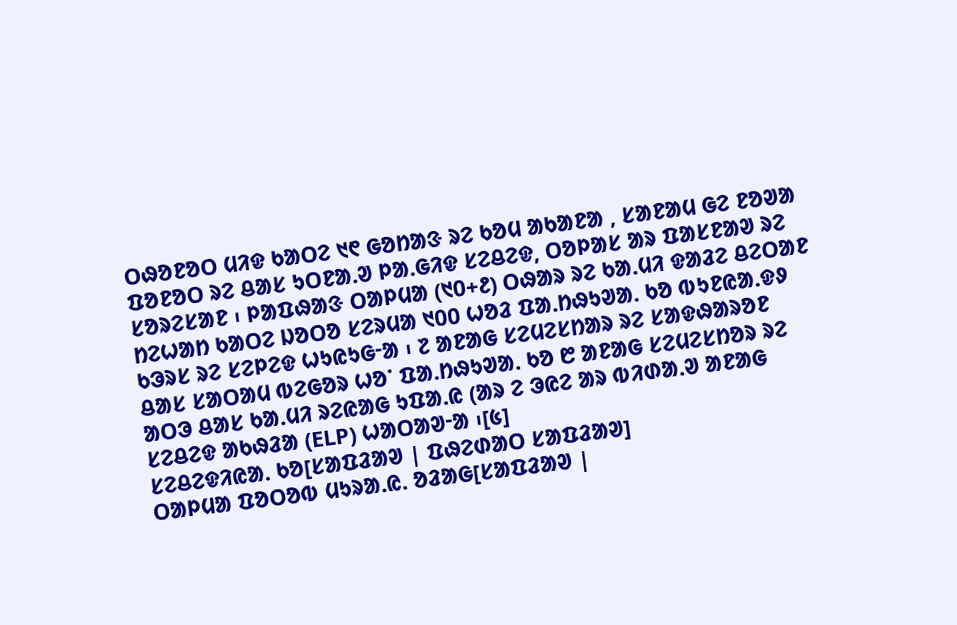ᱛᱷᱚᱱᱚᱛ ᱢᱤᱫ ᱠᱟᱛᱮ ᱑᱖ ᱜᱚᱴᱟᱝ ᱨᱮ ᱠᱚᱢ ᱟᱠᱟᱱᱟ , ᱥᱟᱱᱟᱢ ᱜᱮ ᱱᱚᱣᱟ ᱯᱚᱱᱚᱛ ᱨᱮ ᱪᱟᱥ ᱩᱛᱱᱟᱹᱣ ᱞᱟᱹᱜᱤᱫ ᱥᱮᱪᱮᱫ, ᱛᱚᱞᱟᱥ ᱟᱨ ᱯᱟᱥᱱᱟᱣ ᱨᱮ ᱥᱚᱨᱮᱥᱟᱱ ᱾ ᱞᱟᱯᱷᱟᱝ ᱛᱟᱞᱢᱟ (᱑᱐+᱒) ᱛᱷᱟᱨ ᱨᱮ ᱠᱟᱹᱢᱤ ᱫᱟᱲᱮ ᱪᱮᱛᱟᱱ ᱴᱮᱦᱟᱴ ᱠᱟᱛᱮ ᱡᱚᱛᱚ ᱥᱮᱨᱢᱟ ᱑᱐᱐ ᱦᱚᱲ ᱯᱟᱹᱴᱷᱩᱣᱟᱹ ᱠᱚ ᱵᱩᱱᱭᱟᱹᱫᱽ ᱠᱳᱨᱥ ᱨᱮ ᱥᱮᱞᱮᱫ ᱦᱩᱭᱩᱜᱼᱟ ᱾ ᱗ ᱟᱱᱟᱜ ᱥᱮᱢᱮᱥᱴᱟᱨ ᱨᱮ ᱥᱟᱫᱷᱟᱨᱚᱱ ᱪᱟᱥ ᱥᱟᱛᱟᱢ ᱵᱮᱜᱚᱨ ᱦᱚᱸ ᱯᱟᱹᱴᱷᱩᱣᱟᱹ ᱠᱚ ᱘ ᱟᱱᱟᱜ ᱥᱮᱢᱮᱥᱴᱚᱨ ᱨᱮ ᱟᱛᱳ ᱪᱟᱥ ᱠᱟᱹᱢᱤ ᱨᱮᱭᱟᱜ ᱩᱯᱟᱹᱭ (ᱟᱨ ᱮ ᱳᱭᱮ ᱟᱨ ᱵᱤᱰᱟᱹᱣ ᱟᱱᱟᱜ ᱥᱮᱪᱮᱫ ᱟᱠᱷᱲᱟ (ELP) ᱦᱟᱛᱟᱣᱼᱟ ᱾[᱕]
ᱥᱮᱪᱮᱫᱤᱭᱟᱹ ᱠᱚ[ᱥᱟᱯᱲᱟᱣ | ᱯᱷᱮᱰᱟᱛ ᱥᱟᱯᱲᱟᱣ]
ᱛᱟᱞᱢᱟ ᱯᱚᱛᱚᱵ ᱢᱩᱨᱟᱹᱭᱹ ᱚᱲᱟᱜ[ᱥᱟᱯᱲᱟᱣ |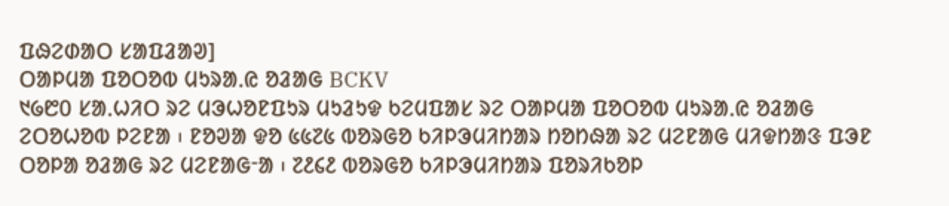ᱯᱷᱮᱰᱟᱛ ᱥᱟᱯᱲᱟᱣ]
ᱛᱟᱞᱢᱟ ᱯᱚᱛᱚᱵ ᱢᱩᱨᱟᱹᱭ ᱚᱲᱟᱜ BCKV
᱑᱙᱘᱐ ᱥᱟᱹᱦᱤᱛ ᱨᱮ ᱢᱳᱦᱚᱱᱯᱩᱨ ᱢᱩᱲᱩᱫ ᱠᱮᱢᱯᱟᱥ ᱨᱮ ᱛᱟᱞᱢᱟ ᱯᱚᱛᱚᱵ ᱢᱩᱨᱟᱹᱭ ᱚᱲᱟᱜ ᱮᱛᱚᱦᱚᱵ ᱞᱮᱱᱟ ᱾ ᱱᱚᱣᱟ ᱫᱚ ᱕᱕᱗᱕ ᱵᱚᱨᱜᱚ ᱠᱤᱞᱳᱢᱤᱴᱟᱨ ᱴᱚᱴᱷᱟ ᱨᱮ ᱢᱮᱱᱟᱜ ᱢᱤᱫᱴᱟᱝ ᱯᱳᱱ ᱛᱚᱞᱟ ᱚᱲᱟᱜ ᱨᱮ ᱢᱮᱱᱟᱜᱼᱟ ᱾ ᱗᱒᱔᱒ ᱵᱚᱨᱜᱚ ᱠᱤᱞᱳᱢᱤᱴᱟᱨ ᱯᱚᱨᱤᱠᱚᱞ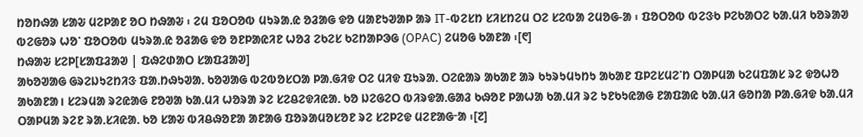ᱴᱚᱴᱷᱟ ᱥᱟᱶ ᱢᱮᱞᱟᱱ ᱚᱛ ᱴᱷᱟᱶ ᱾ ᱮᱢ ᱯᱚᱛᱚᱵ ᱢᱩᱨᱟᱹᱭ ᱚᱲᱟᱜ ᱫᱚ ᱢᱟᱱᱩᱣᱟᱞ ᱟᱨ IT-ᱵᱮᱥᱴ ᱥᱤᱥᱴᱮᱢ ᱛᱮ ᱥᱮᱵᱟ ᱮᱢᱚᱜ-ᱟ ᱾ ᱯᱚᱛᱚᱵ ᱵᱮᱝᱠ ᱞᱮᱠᱟᱛᱮ ᱠᱟᱹᱢᱤ ᱠᱚᱨᱟᱣ ᱵᱮᱜᱚᱨ ᱦᱚᱸ ᱯᱚᱛᱚᱵ ᱢᱩᱨᱟᱹᱭ ᱚᱲᱟᱜ ᱫᱚ ᱚᱱᱞᱟᱭᱤᱱ ᱦᱚᱲ ᱮᱠᱮᱥ ᱠᱮᱴᱟᱞᱳᱜ (OPAC) ᱮᱢᱚᱜ ᱠᱟᱱᱟ ᱾[᱖]
ᱴᱷᱟᱶ ᱥᱮᱞ[ᱥᱟᱯᱲᱟᱣ | ᱯᱷᱮᱰᱟᱛ ᱥᱟᱯᱲᱟᱣ]
ᱟᱠᱚᱣᱟᱜ ᱜᱨᱮᱡᱩᱮᱴᱤᱝ ᱯᱟᱹᱴᱷᱩᱣᱟᱹ ᱠᱚᱣᱟᱜ ᱵᱮᱵᱚᱥᱛᱟ ᱞᱟᱹᱜᱤᱫ ᱛᱮ ᱢᱤᱫ ᱯᱩᱨᱟᱹ ᱛᱮᱭᱟᱨ ᱟᱠᱟᱱ ᱟᱨ ᱠᱩᱨᱩᱢᱩᱴᱩ ᱟᱠᱟᱱ ᱯᱞᱮᱥᱢᱮᱸᱴ ᱛᱟᱞᱢᱟ ᱠᱮᱢᱯᱟᱥ ᱨᱮ ᱫᱚᱦᱚ ᱟᱠᱟᱱᱟ। ᱥᱮᱨᱢᱟ ᱨᱮᱭᱟᱜ ᱱᱚᱣᱟ ᱠᱟᱹᱢᱤ ᱦᱚᱨᱟ ᱨᱮ ᱥᱮᱪᱮᱫᱤᱭᱟᱹ ᱠᱚ ᱡᱮᱜᱮᱛ ᱵᱤᱨᱫᱟᱹᱜᱟᱲ ᱠᱷᱚᱱ ᱞᱟᱦᱟ ᱠᱟᱹᱢᱤ ᱨᱮ ᱩᱱᱠᱩᱭᱟᱜ ᱱᱟᱯᱟᱭ ᱠᱟᱹᱢᱤ ᱜᱚᱴᱟ ᱞᱟᱹᱜᱤᱫ ᱠᱟᱹᱢᱤ ᱛᱟᱞᱢᱟ ᱨᱮᱱ ᱨᱟᱹᱥᱤᱭᱟᱹ ᱠᱚ ᱥᱟᱶ ᱵᱤᱪᱷᱚᱱᱟ ᱟᱱᱟᱜ ᱯᱚᱨᱟᱢᱚᱥᱚᱱ ᱨᱮ ᱥᱮᱞᱮᱫ ᱢᱮᱱᱟᱜᱼᱟ ᱾[᱗]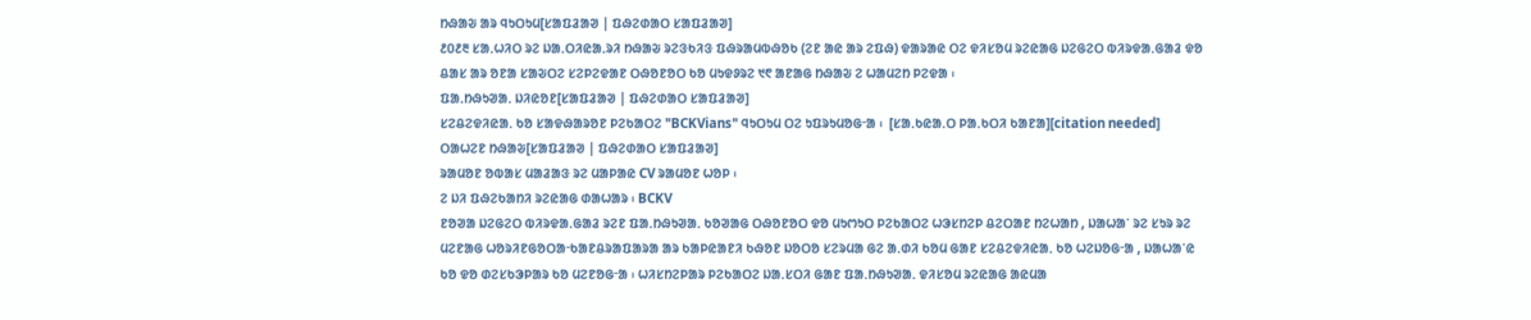ᱴᱷᱟᱶ ᱟᱨ ᱧᱩᱛᱩᱢ[ᱥᱟᱯᱲᱟᱣ | ᱯᱷᱮᱰᱟᱛ ᱥᱟᱯᱲᱟᱣ]
᱒᱐᱒᱓ ᱥᱟᱹᱦᱤᱛ ᱨᱮ ᱡᱟᱹᱛᱤᱭᱟᱹᱨᱤ ᱴᱷᱟᱶ ᱨᱮᱝᱠᱤᱝ ᱯᱷᱨᱟᱢᱵᱷᱚᱠ (ᱮᱱ ᱟᱭ ᱟᱨ ᱮᱯᱷ) ᱫᱟᱨᱟᱭ ᱛᱮ ᱫᱤᱥᱚᱢ ᱨᱮᱭᱟᱜ ᱡᱮᱜᱮᱛ ᱵᱤᱨᱫᱟᱹᱜᱟᱲ ᱫᱚ ᱪᱟᱥ ᱟᱨ ᱚᱱᱟ ᱥᱟᱶᱛᱮ ᱥᱮᱞᱮᱫᱟᱱ ᱛᱷᱚᱱᱚᱛ ᱠᱚ ᱢᱩᱫᱽᱨᱮ ᱑᱖ ᱟᱱᱟᱜ ᱴᱷᱟᱶ ᱮ ᱦᱟᱢᱮᱴ ᱞᱮᱫᱟ ᱾
ᱯᱟᱹᱴᱷᱩᱣᱟᱹ ᱡᱤᱭᱚᱱ[ᱥᱟᱯᱲᱟᱣ | ᱯᱷᱮᱰᱟᱛ ᱥᱟᱯᱲᱟᱣ]
ᱥᱮᱪᱮᱫᱤᱭᱟᱹ ᱠᱚ ᱥᱟᱫᱷᱟᱨᱚᱱ ᱞᱮᱠᱟᱛᱮ "BCKVians" ᱧᱩᱛᱩᱢ ᱛᱮ ᱩᱯᱨᱩᱢᱚᱜᱼᱟ ᱾  [ᱥᱟᱹᱠᱭᱟᱹᱛ ᱞᱟᱹᱠᱛᱤ ᱠᱟᱱᱟ][citation needed]
ᱛᱟᱦᱮᱱ ᱴᱷᱟᱶ[ᱥᱟᱯᱲᱟᱣ | ᱯᱷᱮᱰᱟᱛ ᱥᱟᱯᱲᱟᱣ]
ᱨᱟᱢᱚᱱ ᱚᱵᱟᱥ ᱢᱟᱲᱟᱝ ᱨᱮ ᱢᱟᱞᱟᱭ CV ᱨᱟᱢᱚᱱ ᱦᱚᱞ ᱾
ᱮ ᱡᱤ ᱯᱷᱮᱠᱟᱴᱤ ᱨᱮᱭᱟᱜ ᱰᱟᱦᱟᱨ ᱾ BCKV
ᱱᱚᱣᱟ ᱡᱮᱜᱮᱛ ᱵᱤᱨᱫᱟᱹᱜᱟᱲ ᱨᱮᱱ ᱯᱟᱹᱴᱷᱩᱣᱟᱹ ᱠᱚᱣᱟᱜ ᱛᱷᱚᱱᱚᱛ ᱫᱚ ᱢᱩᱬᱩᱛ ᱞᱮᱠᱟᱛᱮ ᱦᱳᱥᱴᱮᱞ ᱪᱮᱛᱟᱱ ᱴᱮᱦᱟᱴ , ᱡᱟᱦᱟᱸ ᱨᱮ ᱥᱩᱨ ᱨᱮ ᱢᱮᱱᱟᱜ ᱦᱚᱨᱤᱱᱜᱚᱛᱟᱼᱠᱟᱱᱪᱨᱟᱯᱟᱨᱟ ᱟᱨ ᱠᱟᱞᱭᱟᱱᱤ ᱠᱷᱚᱱ ᱡᱚᱛᱚ ᱥᱮᱨᱢᱟ ᱜᱮ ᱟᱹᱰᱤ ᱠᱚᱢ ᱜᱟᱱ ᱥᱮᱪᱮᱫᱤᱭᱟᱹ ᱠᱚ ᱦᱮᱡᱚᱜᱼᱟ , ᱡᱟᱦᱟᱸᱭ ᱠᱚ ᱫᱚ ᱰᱮᱥᱠᱳᱞᱟᱨ ᱠᱚ ᱢᱮᱱᱚᱜᱼᱟ ᱾ ᱦᱤᱥᱴᱮᱞᱟᱨ ᱞᱮᱠᱟᱛᱮ ᱡᱟᱹᱥᱛᱤ ᱜᱟᱱ ᱯᱟᱹᱴᱷᱩᱣᱟᱹ ᱫᱤᱥᱚᱢ ᱨᱮᱭᱟᱜ ᱟᱭᱢᱟ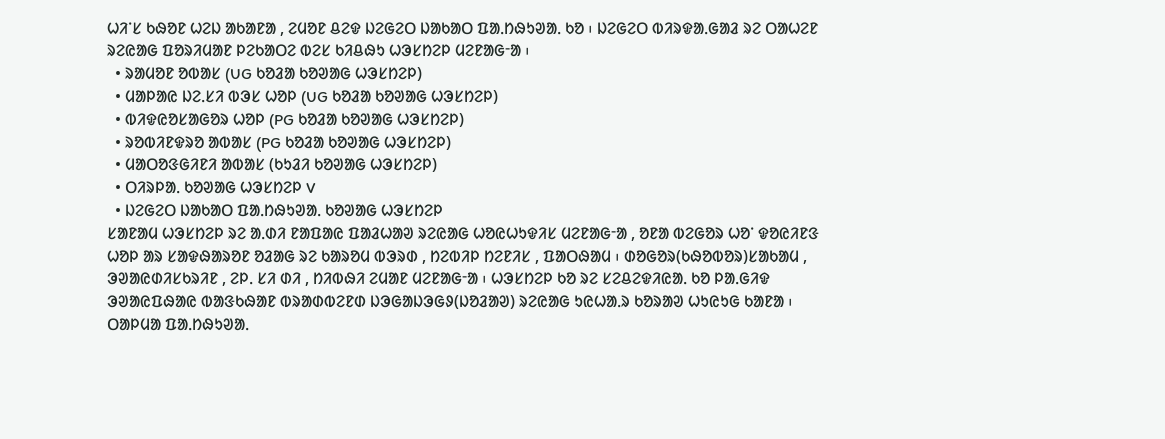ᱦᱤᱸᱥ ᱠᱷᱚᱱ ᱦᱮᱡ ᱟᱠᱟᱱᱟ , ᱮᱢᱚᱱ ᱪᱮᱫ ᱡᱮᱜᱮᱛ ᱡᱟᱠᱟᱛ ᱯᱟᱹᱴᱷᱩᱣᱟᱹ ᱠᱚ ᱾ ᱡᱮᱜᱮᱛ ᱵᱤᱨᱫᱟᱹᱜᱟᱲ ᱨᱮ ᱛᱟᱦᱮᱱ ᱨᱮᱭᱟᱜ ᱯᱚᱨᱤᱢᱟᱱ ᱞᱮᱠᱟᱛᱮ ᱵᱮᱥ ᱠᱤᱪᱷᱩ ᱦᱳᱥᱴᱮᱞ ᱢᱮᱱᱟᱜᱼᱟ ᱾
  • ᱨᱟᱢᱚᱱ ᱚᱵᱟᱥ (UG ᱠᱚᱲᱟ ᱠᱚᱣᱟᱜ ᱦᱳᱥᱴᱮᱞ)
  • ᱢᱟᱞᱟᱭ ᱡᱮᱹᱥᱤ ᱵᱳᱥ ᱦᱚᱞ (UG ᱠᱚᱲᱟ ᱠᱚᱣᱟᱜ ᱦᱳᱥᱴᱮᱞ)
  • ᱵᱤᱫᱭᱚᱥᱟᱜᱚᱨ ᱦᱚᱞ (PG ᱠᱚᱲᱟ ᱠᱚᱣᱟᱜ ᱦᱳᱥᱴᱮᱞ)
  • ᱨᱚᱵᱤᱱᱫᱨᱚ ᱟᱵᱟᱥ (PG ᱠᱚᱲᱟ ᱠᱚᱣᱟᱜ ᱦᱳᱥᱴᱮᱞ)
  • ᱢᱟᱛᱚᱝᱜᱤᱱᱤ ᱟᱵᱟᱥ (ᱠᱩᱲᱤ ᱠᱚᱣᱟᱜ ᱦᱳᱥᱴᱮᱞ)
  • ᱛᱤᱨᱞᱟᱹ ᱠᱚᱣᱟᱜ ᱦᱳᱥᱴᱮᱞ V
  • ᱡᱮᱜᱮᱛ ᱡᱟᱠᱟᱛ ᱯᱟᱹᱴᱷᱩᱣᱟᱹ ᱠᱚᱣᱟᱜ ᱦᱳᱥᱴᱮᱞ
ᱥᱟᱱᱟᱢ ᱦᱳᱥᱴᱮᱞ ᱨᱮ ᱟᱹᱰᱤ ᱱᱟᱯᱟᱭ ᱯᱟᱲᱦᱟᱣ ᱨᱮᱭᱟᱜ ᱦᱚᱭᱦᱩᱫᱤᱥ ᱢᱮᱱᱟᱜᱼᱟ , ᱚᱱᱟ ᱵᱮᱜᱚᱨ ᱦᱚᱸ ᱫᱚᱭᱤᱱᱝ ᱦᱚᱞ ᱟᱨ ᱥᱟᱫᱷᱟᱨᱚᱱ ᱚᱲᱟᱜ ᱨᱮ ᱠᱟᱨᱚᱢ ᱵᱳᱨᱰ , ᱴᱮᱵᱤᱞ ᱴᱮᱱᱤᱥ , ᱯᱟᱛᱷᱟᱢ ᱾ ᱰᱚᱜᱚᱨ(ᱠᱷᱚᱵᱚᱨ)ᱥᱟᱠᱟᱢ , ᱳᱣᱟᱭᱰᱤᱥᱠᱨᱤᱱ , ᱮᱞᱹ ᱥᱤ ᱰᱤ , ᱴᱤᱵᱷᱤ ᱮᱢᱟᱱ ᱢᱮᱱᱟᱜᱼᱟ ᱾ ᱦᱳᱥᱴᱮᱞ ᱠᱚ ᱨᱮ ᱥᱮᱪᱮᱫᱤᱭᱟᱹ ᱠᱚ ᱞᱟᱹᱜᱤᱫ ᱳᱣᱟᱭᱯᱷᱟᱭ ᱵᱟᱝᱠᱷᱟᱱ ᱵᱨᱟᱰᱵᱮᱱᱰ ᱡᱳᱜᱟᱡᱳᱜᱽ(ᱡᱚᱲᱟᱣ) ᱨᱮᱭᱟᱜ ᱩᱭᱦᱟᱹᱨ ᱠᱚᱨᱟᱣ ᱦᱩᱭᱩᱜ ᱠᱟᱱᱟ ᱾
ᱛᱟᱞᱢᱟ ᱯᱟᱹᱴᱷᱩᱣᱟᱹ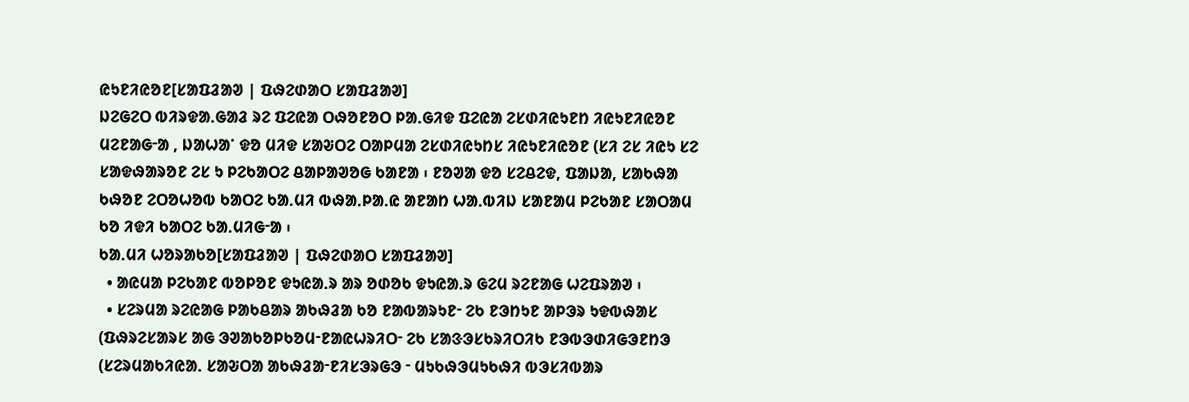ᱭᱩᱱᱤᱭᱚᱱ[ᱥᱟᱯᱲᱟᱣ | ᱯᱷᱮᱰᱟᱛ ᱥᱟᱯᱲᱟᱣ]
ᱡᱮᱜᱮᱛ ᱵᱤᱨᱫᱟᱹᱜᱟᱲ ᱨᱮ ᱯᱮᱭᱟ ᱛᱷᱚᱱᱚᱛ ᱞᱟᱹᱜᱤᱫ ᱯᱮᱭᱟ ᱮᱥᱰᱤᱭᱩᱱᱴ ᱤᱭᱩᱱᱤᱭᱚᱱ ᱢᱮᱱᱟᱜᱼᱟ , ᱡᱟᱦᱟᱸ ᱫᱚ ᱢᱤᱫ ᱥᱟᱶᱛᱮ ᱛᱟᱞᱢᱟ ᱮᱥᱰᱤᱭᱩᱴᱥ ᱤᱭᱩᱱᱤᱭᱚᱱ (ᱥᱤ ᱮᱥ ᱤᱭᱩ ᱥᱮ ᱥᱟᱫᱷᱟᱨᱚᱱ ᱮᱥ ᱩ ᱞᱮᱠᱟᱛᱮ ᱪᱟᱞᱟᱣᱚᱜ ᱠᱟᱱᱟ ᱾ ᱱᱚᱣᱟ ᱫᱚ ᱥᱮᱪᱮᱫ, ᱯᱟᱡᱟ, ᱥᱟᱠᱷᱟ ᱠᱷᱚᱱ ᱮᱛᱚᱦᱚᱵ ᱠᱟᱛᱮ ᱠᱟᱹᱢᱤ ᱵᱷᱟᱹᱞᱟᱹᱭ ᱟᱱᱟᱴ ᱦᱟᱹᱵᱤᱡ ᱥᱟᱱᱟᱢ ᱞᱮᱠᱟᱱ ᱥᱟᱛᱟᱢ ᱠᱚ ᱤᱫᱤ ᱠᱟᱛᱮ ᱠᱟᱹᱢᱤᱜᱼᱟ ᱾
ᱠᱟᱹᱢᱤ ᱦᱚᱨᱟᱠᱚ[ᱥᱟᱯᱲᱟᱣ | ᱯᱷᱮᱰᱟᱛ ᱥᱟᱯᱲᱟᱣ]
  • ᱟᱭᱢᱟ ᱞᱮᱠᱟᱱ ᱵᱚᱞᱚᱱ ᱫᱩᱭᱟᱹᱨ ᱟᱨ ᱚᱰᱚᱠ ᱫᱩᱭᱟᱹᱨ ᱜᱮᱢ ᱨᱮᱱᱟᱜ ᱦᱮᱯᱨᱟᱣ ᱾
  • ᱥᱮᱨᱢᱟ ᱨᱮᱭᱟᱜ ᱞᱟᱠᱪᱟᱨ ᱟᱠᱷᱲᱟ ᱠᱚ ᱱᱟᱵᱟᱨᱩᱱᱼ ᱮᱠ ᱱᱳᱴᱩᱱ ᱟᱞᱳᱨ ᱩᱫᱵᱷᱟᱥ (ᱯᱷᱨᱮᱥᱟᱨᱥ ᱟᱜ ᱳᱣᱟᱠᱚᱞᱠᱚᱢᱼᱱᱟᱭᱦᱨᱤᱛᱼ ᱮᱠ ᱥᱟᱝᱳᱥᱠᱨᱤᱛᱤᱠ ᱱᱳᱵᱳᱰᱤᱜᱳᱱᱴᱳ (ᱥᱮᱨᱢᱟᱠᱤᱭᱟᱹ ᱥᱟᱶᱛᱟ ᱟᱠᱷᱲᱟᱼᱱᱤᱥᱳᱨᱜᱳ ᱼ ᱢᱩᱠᱷᱳᱢᱩᱠᱷᱤ ᱵᱳᱥᱤᱵᱟᱨ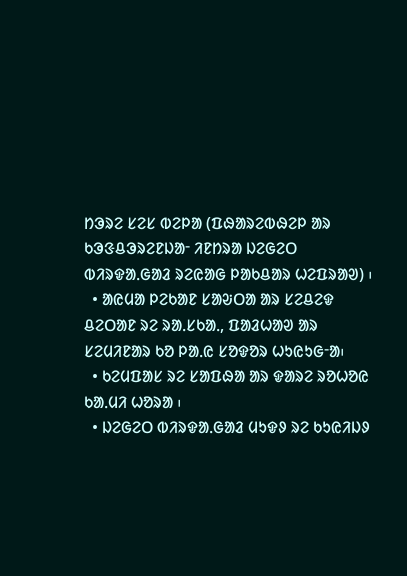ᱴᱳᱨᱮ ᱥᱮᱥ ᱵᱮᱞᱟ (ᱯᱷᱟᱨᱮᱵᱷᱮᱞ ᱟᱨ ᱠᱳᱝᱪᱳᱨᱮᱱᱡᱟᱼ ᱤᱱᱴᱨᱟ ᱡᱮᱜᱮᱛ ᱵᱤᱨᱫᱟᱹᱜᱟᱲ ᱨᱮᱭᱟᱜ ᱞᱟᱠᱪᱟᱨ ᱦᱮᱯᱨᱟᱣ) ᱾
  • ᱟᱭᱢᱟ ᱞᱮᱠᱟᱱ ᱥᱟᱶᱛᱟ ᱟᱨ ᱥᱮᱪᱮᱫ ᱪᱮᱛᱟᱱ ᱨᱮ ᱨᱟᱹᱥᱠᱟᱹ, ᱯᱟᱲᱦᱟᱣ ᱟᱨ ᱥᱮᱢᱤᱱᱟᱨ ᱠᱚ ᱞᱟᱹᱭ ᱥᱚᱫᱚᱨ ᱦᱩᱭᱩᱜᱼᱟ᱾
  • ᱠᱮᱢᱯᱟᱥ ᱨᱮ ᱥᱟᱯᱷᱟ ᱟᱨ ᱫᱟᱨᱮ ᱨᱚᱦᱚᱭ ᱠᱟᱹᱢᱤ ᱦᱚᱨᱟ ᱾
  • ᱡᱮᱜᱮᱛ ᱵᱤᱨᱫᱟᱹᱜᱟᱲ ᱢᱩᱫᱽ ᱨᱮ ᱠᱩᱭᱤᱡᱽ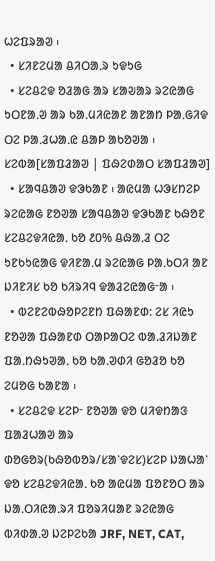ᱦᱮᱯᱨᱟᱣ ᱾
  • ᱥᱤᱱᱮᱢᱟ ᱪᱤᱛᱟᱹᱨ ᱩᱫᱩᱜ
  • ᱥᱮᱪᱮᱫ ᱚᱲᱟᱜ ᱟᱨ ᱥᱟᱶᱟᱨ ᱨᱮᱭᱟᱜ ᱩᱛᱱᱟᱹᱣ ᱟᱨ ᱠᱟᱹᱢᱤᱭᱟᱱ ᱟᱱᱟᱴ ᱞᱟᱹᱜᱤᱫ ᱛᱮ ᱞᱟᱹᱲᱦᱟᱹᱭ ᱪᱟᱞ ᱟᱠᱚᱣᱟ ᱾
ᱥᱮᱵᱟ[ᱥᱟᱯᱲᱟᱣ | ᱯᱷᱮᱰᱟᱛ ᱥᱟᱯᱲᱟᱣ]
  • ᱥᱟᱧᱪᱟᱣ ᱫᱳᱠᱟᱱ ᱾ ᱟᱭᱢᱟ ᱦᱳᱥᱴᱮᱞ ᱨᱮᱭᱟᱜ ᱱᱚᱣᱟ ᱥᱟᱧᱪᱟᱣ ᱫᱳᱠᱟᱱ ᱠᱷᱚᱱ ᱥᱮᱪᱮᱫᱤᱭᱟᱹ ᱠᱚ ᱒᱐% ᱪᱷᱟᱹᱲ ᱛᱮ ᱩᱱᱠᱩᱭᱟᱜ ᱫᱤᱱᱟᱹᱢ ᱨᱮᱭᱟᱜ ᱞᱟᱹᱠᱛᱤ ᱟᱱ ᱡᱤᱱᱤᱥ ᱠᱚ ᱠᱤᱨᱤᱧ ᱫᱟᱲᱮᱭᱟᱜᱼᱟ ᱾
  • ᱵᱮᱱᱮᱵᱷᱚᱞᱮᱱᱴ ᱯᱷᱟᱱᱰ: ᱮᱥ ᱤᱭᱩ ᱱᱚᱣᱟ ᱯᱷᱟᱱᱰ ᱛᱟᱞᱟᱛᱮ ᱵᱟᱹᱲᱤᱡᱟᱱ ᱯᱟᱹᱴᱷᱩᱣᱟᱹ ᱠᱚ ᱠᱟᱹᱣᱰᱤ ᱜᱚᱲᱚ ᱠᱚ ᱮᱢᱚᱜ ᱠᱟᱱᱟ ᱾
  • ᱥᱮᱪᱮᱫ ᱥᱮᱞᱼ ᱱᱚᱣᱟ ᱫᱚ ᱢᱤᱫᱴᱟᱝ ᱯᱟᱲᱦᱟᱣ ᱟᱨ ᱰᱚᱜᱚᱨ(ᱠᱷᱚᱵᱚᱨ/ᱥᱟᱸᱫᱮᱥ)ᱥᱮᱞ ᱡᱟᱦᱟᱸ ᱫᱚ ᱥᱮᱪᱮᱫᱤᱭᱟᱹ ᱠᱚ ᱟᱭᱢᱟ ᱯᱚᱱᱚᱛ ᱟᱨ ᱡᱟᱹᱛᱤᱭᱟᱹᱨᱤ ᱯᱚᱨᱤᱢᱟᱱ ᱨᱮᱭᱟᱜ ᱵᱤᱰᱟᱹᱣ ᱡᱮᱞᱮᱠᱟ JRF, NET, CAT,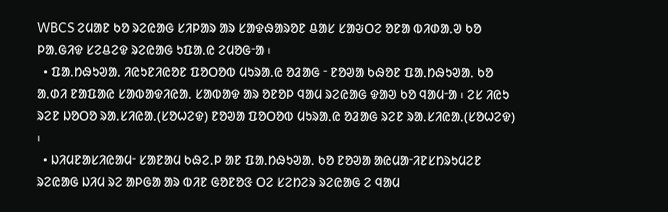WBCS ᱮᱢᱟᱱ ᱠᱚ ᱨᱮᱭᱟᱜ ᱥᱤᱞᱟᱨ ᱟᱨ ᱥᱟᱫᱷᱟᱨᱚᱱ ᱪᱟᱥ ᱥᱟᱶᱛᱮ ᱚᱱᱟ ᱵᱤᱰᱟᱹᱣ ᱠᱚ ᱞᱟᱹᱜᱤᱫ ᱥᱮᱪᱮᱫ ᱨᱮᱭᱟᱜ ᱩᱯᱟᱹᱭ ᱮᱢᱚᱜᱼᱟ ᱾
  • ᱯᱟᱹᱴᱷᱩᱣᱟᱹ ᱤᱭᱩᱱᱤᱭᱚᱱ ᱯᱚᱛᱚᱵ ᱢᱩᱨᱟᱹᱭ ᱚᱲᱟᱜ ᱼ ᱱᱚᱣᱟ ᱠᱷᱚᱱ ᱯᱟᱹᱴᱷᱩᱣᱟᱹ ᱠᱚ ᱟᱹᱰᱤ ᱱᱟᱯᱟᱭ ᱥᱟᱵᱟᱫᱤᱭᱟᱹ ᱥᱟᱵᱟᱫ ᱟᱨ ᱚᱱᱚᱞ ᱧᱟᱢ ᱨᱮᱭᱟᱜ ᱫᱟᱣ ᱠᱚ ᱧᱟᱢᱼᱟ ᱾ ᱮᱥ ᱤᱭᱩ ᱨᱮᱱ ᱡᱚᱛᱚ ᱨᱟᱹᱥᱤᱭᱟᱹ(ᱥᱚᱦᱮᱫ) ᱱᱚᱣᱟ ᱯᱚᱛᱚᱵ ᱢᱩᱨᱟᱹᱭ ᱚᱲᱟᱜ ᱨᱮᱱ ᱨᱟᱹᱥᱤᱭᱟᱹ(ᱥᱚᱦᱮᱫ) ᱾
  • ᱡᱤᱢᱱᱟᱥᱤᱭᱟᱢᱼ ᱥᱟᱱᱟᱢ ᱠᱷᱮᱹᱞ ᱟᱱ ᱯᱟᱹᱴᱷᱩᱣᱟᱹ ᱠᱚ ᱱᱚᱣᱟ ᱟᱭᱢᱟᱼᱤᱱᱥᱴᱨᱩᱢᱮᱱ ᱨᱮᱭᱟᱜ ᱡᱤᱢ ᱨᱮ ᱟᱞᱜᱟ ᱟᱨ ᱵᱤᱱ ᱜᱚᱱᱚᱝ ᱛᱮ ᱥᱮᱴᱮᱨ ᱨᱮᱭᱟᱜ ᱮ ᱧᱟᱢ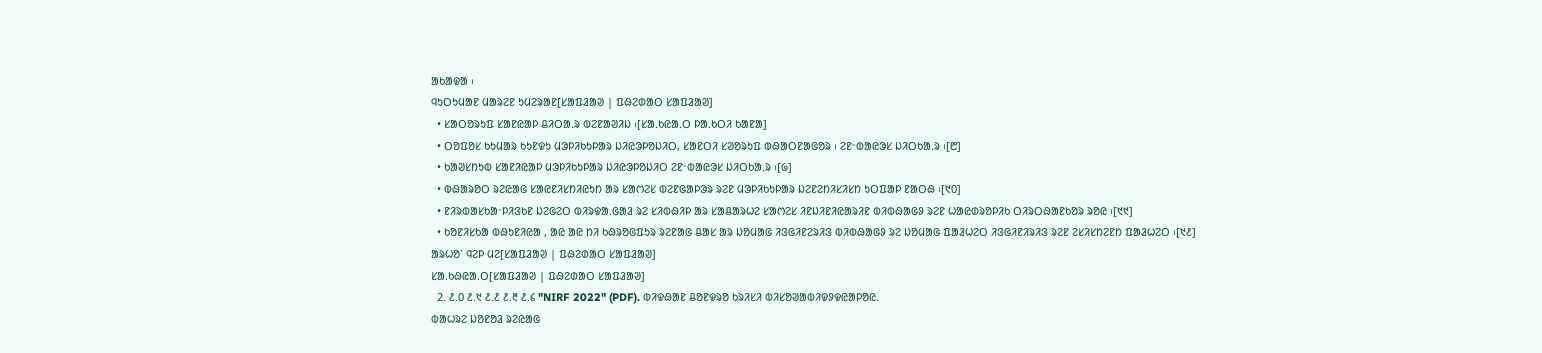ᱟᱠᱟᱫᱟ ᱾
ᱧᱩᱛᱩᱢᱟᱱ ᱢᱟᱨᱮᱱ ᱩᱢᱮᱨᱟᱱ[ᱥᱟᱯᱲᱟᱣ | ᱯᱷᱮᱰᱟᱛ ᱥᱟᱯᱲᱟᱣ]
  • ᱥᱟᱛᱚᱨᱩᱯ ᱥᱟᱱᱭᱟᱞ ᱪᱤᱛᱟᱹᱨ ᱵᱮᱱᱟᱣᱤᱡ ᱾[ᱥᱟᱹᱠᱭᱟᱹᱛ ᱞᱟᱹᱠᱛᱤ ᱠᱟᱱᱟ]
  • ᱛᱚᱯᱚᱥ ᱠᱩᱢᱟᱨ ᱠᱩᱱᱫᱩ ᱢᱳᱞᱤᱠᱩᱞᱟᱨ ᱡᱤᱭᱳᱞᱚᱡᱤᱛ, ᱥᱟᱱᱛᱤ ᱥᱣᱚᱨᱩᱯ ᱵᱷᱟᱛᱱᱟᱜᱚᱨ ᱾ ᱮᱱᱼᱵᱟᱭᱳᱥ ᱡᱤᱛᱠᱟᱹᱨ ᱾[᱘]
  • ᱠᱟᱣᱥᱴᱩᱵ ᱥᱟᱱᱤᱭᱟᱞ ᱢᱳᱞᱤᱠᱩᱞᱟᱨ ᱡᱤᱭᱳᱞᱚᱡᱤᱛ ᱮᱱᱼᱵᱟᱭᱳᱥ ᱡᱤᱛᱠᱟᱹᱨ ᱾[᱙]
  • ᱵᱷᱟᱨᱚᱛ ᱨᱮᱭᱟᱜ ᱥᱟᱭᱱᱤᱥᱴᱤᱭᱩᱴ ᱟᱨ ᱥᱟᱬᱮᱥ ᱵᱮᱱᱜᱟᱞᱳᱨ ᱨᱮᱱ ᱢᱳᱞᱤᱠᱩᱞᱟᱨ ᱡᱮᱱᱮᱴᱤᱥᱤᱥᱴ ᱩᱛᱯᱟᱞ ᱱᱟᱛᱷ ᱾[᱑᱐]
  • ᱱᱤᱨᱵᱟᱥᱠᱟᱼᱞᱤᱝᱠᱱ ᱡᱮᱜᱮᱛ ᱵᱤᱨᱫᱟᱹᱜᱟᱲ ᱨᱮ ᱥᱤᱵᱷᱤᱞ ᱟᱨ ᱥᱟᱪᱟᱨᱦᱮ ᱥᱟᱬᱮᱥ ᱤᱱᱡᱤᱱᱤᱭᱟᱨᱤᱱ ᱵᱤᱵᱷᱟᱜᱽ ᱨᱮᱱ ᱦᱟᱭᱰᱨᱚᱞᱤᱠ ᱛᱤᱨᱛᱷᱟᱱᱠᱚᱨ ᱨᱚᱭ ᱾[᱑᱑]
  • ᱠᱚᱱᱤᱥᱠᱟ ᱵᱷᱩᱱᱤᱭᱟ , ᱟᱭ ᱟᱭ ᱴᱤ ᱠᱷᱨᱚᱜᱯᱩᱨ ᱨᱮᱱᱟᱜ ᱪᱟᱥ ᱟᱨ ᱡᱚᱢᱟᱜ ᱤᱝᱜᱤᱱᱮᱨᱤᱝ ᱵᱤᱵᱷᱟᱜᱽ ᱨᱮ ᱡᱚᱢᱟᱜ ᱯᱟᱲᱦᱮᱛ ᱤᱝᱜᱤᱱᱤᱨᱤᱝ ᱨᱮᱱ ᱮᱥᱤᱥᱴᱮᱱᱴ ᱯᱟᱲᱦᱮᱛ ᱾[᱑᱒]
ᱟᱨᱦᱚᱸ ᱧᱮᱞ ᱢᱮ[ᱥᱟᱯᱲᱟᱣ | ᱯᱷᱮᱰᱟᱛ ᱥᱟᱯᱲᱟᱣ]
ᱥᱟ.ᱠᱷᱭᱟᱹᱛ[ᱥᱟᱯᱲᱟᱣ | ᱯᱷᱮᱰᱟᱛ ᱥᱟᱯᱲᱟᱣ]
  2. ᱒.᱐ ᱒.᱑ ᱒.᱒ ᱒.᱓ ᱒.᱔ "NIRF 2022" (PDF). ᱵᱤᱫᱷᱟᱱ ᱪᱚᱱᱫᱨᱚ ᱠᱨᱤᱥᱤ ᱵᱤᱥᱚᱣᱟᱵᱤᱫᱽᱫᱭᱟᱞᱚᱭ.
ᱵᱟᱦᱨᱮ ᱡᱚᱱᱚᱲ ᱨᱮᱭᱟᱜ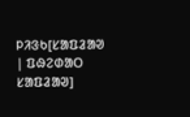ᱞᱤᱝᱠ[ᱥᱟᱯᱲᱟᱣ | ᱯᱷᱮᱰᱟᱛ ᱥᱟᱯᱲᱟᱣ]